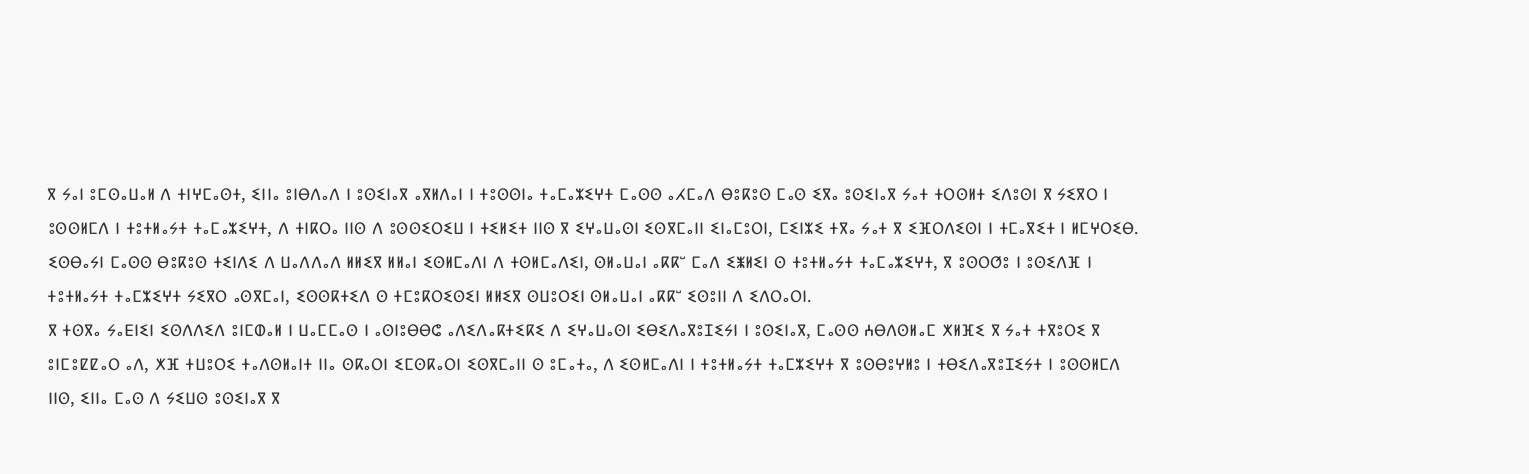ⴳ ⵢⴰⵏ ⵓⵎⵙⴰⵡⴰⵍ ⴷ ⵜⵏⵖⵎⴰⵙⵜ, ⵉⵏⵏⴰ ⵓⵏⴱⴷⴰⴷ ⵏ ⵓⵙⵉⵏⴰⴳ ⴰⴳⵍⴷⴰⵏ ⵏ ⵜⵓⵙⵙⵏⴰ ⵜⴰⵎⴰⵣⵉⵖⵜ ⵎⴰⵙⵙ ⴰⵃⵎⴰⴷ ⴱⵓⴽⵓⵙ ⵎⴰⵙ ⵉⴳⴰ ⵓⵙⵉⵏⴰⴳ ⵢⴰⵜ ⵜⵔⵙⵍⵜ ⵉⴷⵓⵙⵏ ⴳ ⵢⵉⴳⵔ ⵏ ⵓⵙⵙⵍⵎⴷ ⵏ ⵜⵓⵜⵍⴰⵢⵜ ⵜⴰⵎⴰⵣⵉⵖⵜ, ⴷ ⵜⵏⴽⵔⴰ ⵏⵏⵙ ⴷ ⵓⵙⵙⵉⵔⵉⵡ ⵏ ⵜⵉⵍⵉⵜ ⵏⵏⵙ ⴳ ⵉⵖⴰⵡⴰⵙⵏ ⵉⵙⴳⵎⴰⵏⵏ ⵉⵏⴰⵎⵓⵔⵏ, ⵎⵉⵏⵣⵉ ⵜⴳⴰ ⵢⴰⵜ ⴳ ⵉⴼⵔⴷⵉⵙⵏ ⵏ ⵜⵎⴰⴳⵉⵜ ⵏ ⵍⵎⵖⵔⵉⴱ.
ⵉⵙⴱⴰⵢⵏ ⵎⴰⵙⵙ ⴱⵓⴽⵓⵙ ⵜⵉⵏⴷⵉ ⴷ ⵡⴰⴷⴷⴰⴷ ⵍⵍⵉⴳ ⵍⵍⴰⵏ ⵉⵙⵍⵎⴰⴷⵏ ⴷ ⵜⵙⵍⵎⴰⴷⵉⵏ, ⵙⵍⴰⵡⴰⵏ ⴰⴽⴽⵯ ⵎⴰⴷ ⵉⵥⵍⵉⵏ ⵙ ⵜⵓⵜⵍⴰⵢⵜ ⵜⴰⵎⴰⵣⵉⵖⵜ, ⴳ ⵓⵙⵔⵚⵓ ⵏ ⵓⵙⵉⴷⴼ ⵏ ⵜⵓⵜⵍⴰⵢⵜ ⵜⴰⵎⵣⵉⵖⵜ ⵢⵉⴳⵔ ⴰⵙⴳⵎⴰⵏ, ⵉⵙⵙⴽⵜⵉⴷ ⵙ ⵜⵎⵓⴽⵔⵉⵙⵉⵏ ⵍⵍⵉⴳ ⵙⵡⵓⵔⵉⵏ ⵙⵍⴰⵡⴰⵏ ⴰⴽⴽⵯ ⵉⵙⵓⵏⵏ ⴷ ⵉⴷⵔⴰⵔⵏ.
ⴳ ⵜⵙⴳⴰ ⵢⴰⴹⵏⵉⵏ ⵉⵙⴷⴷⵉⴷ ⵓⵏⵎⵀⴰⵍ ⵏ ⵡⴰⵎⵎⴰⵙ ⵏ ⴰⵙⵏⵓⴱⴱⵛ ⴰⴷⵉⴷⴰⴽⵜⵉⴽⵉ ⴷ ⵉⵖⴰⵡⴰⵙⵏ ⵉⴱⵉⴷⴰⴳⵓⵊⵉⵢⵏ ⵏ ⵓⵙⵉⵏⴰⴳ, ⵎⴰⵙⵙ ⵄⴱⴷⵙⵍⴰⵎ ⵅⵍⴼⵉ ⴳ ⵢⴰⵜ ⵜⴳⵓⵔⵉ ⴳ ⵓⵏⵎⵓⵇⵇⴰⵔ ⴰⴷ, ⵅⴼ ⵜⵡⵓⵔⵉ ⵜⴰⴷⵙⵍⴰⵏⵜ ⵏⵏⴰ ⵙⴽⴰⵔⵏ ⵉⵎⵙⴽⴰⵔⵏ ⵉⵙⴳⵎⴰⵏⵏ ⵙ ⵓⵎⴰⵜⴰ, ⴷ ⵉⵙⵍⵎⴰⴷⵏ ⵏ ⵜⵓⵜⵍⴰⵢⵜ ⵜⴰⵎⵣⵉⵖⵜ ⴳ ⵓⵙⴱⵓⵖⵍⵓ ⵏ ⵜⴱⵉⴷⴰⴳⵓⵊⵉⵢⵜ ⵏ ⵓⵙⵙⵍⵎⴷ ⵏⵏⵙ, ⵉⵏⵏⴰ ⵎⴰⵙ ⴷ ⵢⵉⵡⵙ ⵓⵙⵉⵏⴰⴳ ⴳ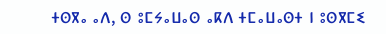ⵜⵙⴳⴰ ⴰⴷ, ⵙ ⵓⵎⵢⴰⵡⴰⵙ ⴰⴽⴷ ⵜⵎⴰⵡⴰⵙⵜ ⵏ ⵓⵙⴳⵎⵉ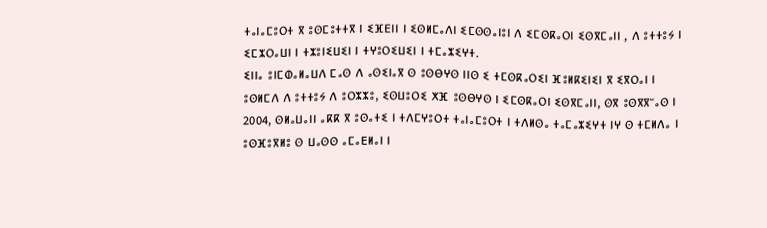ⵜⴰⵏⴰⵎⵓⵔⵜ ⴳ ⵓⵙⵎⵓⵜⵜⴳ ⵏ ⵉⴼⴹⵏⵏ ⵏ ⵉⵙⵍⵎⴰⴷⵏ ⵉⵎⵙⵙⴰⵏⵓⵏ ⴷ ⵉⵎⵙⴽⴰⵔⵏ ⵉⵙⴳⵎⴰⵏⵏ , ⴷ ⵓⵜⵜⵓⵢ ⵏ ⵉⵎⵣⵔⴰⵡⵏ ⵏ ⵜⵣⵓⵏⵉⵡⵉⵏ ⵏ ⵜⵖⵓⵔⵉⵡⵉⵏ ⵏ ⵜⵎⴰⵣⵉⵖⵜ.
ⵉⵏⵏⴰ ⵓⵏⵎⵀⴰⵍⴰⵡⴷ ⵎⴰⵙ ⴷ ⴰⵙⵉⵏⴰⴳ ⵙ ⵓⵙⴱⵖⵙ ⵏⵏⵙ ⵉ ⵜⵎⵙⴽⴰⵔⵉⵏ ⴼⵓⵍⴽⵉⵏⵉⵏ ⴳ ⵉⴳⵔⴰⵏ ⵏ ⵓⵙⵍⵎⴷ ⴷ ⵓⵜⵜⵓⵢ ⴷ ⵓⵔⵣⵣⵓ, ⵉⵙⵡⵓⵔⵉ ⵅⴼ ⵓⵙⴱⵖⵙ ⵏ ⵉⵎⵙⴽⴰⵔⵏ ⵉⵙⴳⵎⴰⵏⵏ, ⵙⴳ ⵓⵙⴳⴳⵯⴰⵙ ⵏ 2004, ⵙⵍⴰⵡⴰⵏⵏ ⴰⴽⴽ ⴳ ⵓⵙⴰⵜⵉ ⵏ ⵜⴷⵎⵖⵓⵔⵜ ⵜⴰⵏⴰⵎⵓⵔⵜ ⵏ ⵜⴷⵍⵙⴰ ⵜⴰⵎⴰⵣⵉⵖⵜ ⵏⵖ ⵙ ⵜⵎⵍⴷⴰ ⵏ ⵓⵙⴼⵓⴳⵍⵓ ⵙ ⵡⴰⵙⵙ ⴰⵎⴰⴹⵍⴰⵏ ⵏ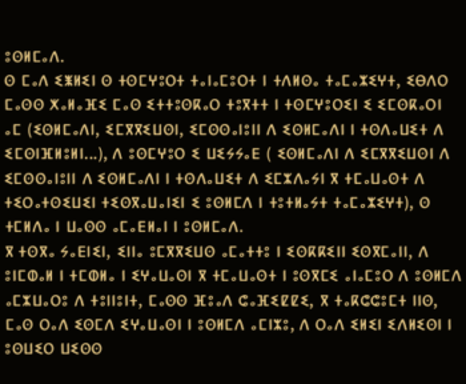ⵓⵙⵍⵎⴰⴷ.
ⵙ ⵎⴰⴷ ⵉⵥⵍⵉⵏ ⵙ ⵜⵙⵎⵖⵓⵔⵜ ⵜⴰⵏⴰⵎⵓⵔⵜ ⵏ ⵜⴷⵍⵙⴰ ⵜⴰⵎⴰⵣⵉⵖⵜ, ⵉⴱⴷⵔ ⵎⴰⵙⵙ ⵅⴰⵍⴰⴼⵉ ⵎⴰⵙ ⵉⵜⵜⵓⵙⴽⴰⵔ ⵜⵓⴳⵜⵜ ⵏ ⵜⵙⵎⵖⵓⵔⵉⵏ ⵉ ⵉⵎⵙⴽⴰⵔⵏ ⴰⵎ (ⵉⵙⵍⵎⴰⴷⵏ, ⵉⵎⴳⴳⵉⵡⵙⵏ, ⵉⵎⵙⵙⴰⵏⵓⵏⵏ ⴷ ⵉⵙⵍⵎⴰⴷⵏ ⵏ ⵜⵙⴷⴰⵡⵉⵜ ⴷ ⵉⵎⵙⵏⴼⵍⵓⵍⵏ...), ⴷ ⵓⵙⵎⵖⵓⵔ ⵉ ⵡⵉⵢⵢⴰⴹ ( ⵉⵙⵍⵎⴰⴷⵏ ⴷ ⵉⵎⴳⴳⵉⵡⵙⵏ ⴷ ⵉⵎⵙⵙⴰⵏⵓⵏⵏ ⴷ ⵉⵙⵍⵎⴰⴷⵏ ⵏ ⵜⵙⴷⴰⵡⵉⵜ ⴷ ⵉⵎⵣⴷⴰⵢⵏ ⴳ ⵜⵎⴰⵡⴰⵙⵜ ⴷ ⵜⵉⵔⴰⵜⵙⵉⵡⵉⵏ ⵜⵉⵙⴳⴰⵡⴰⵏⵉⵏ ⵉ ⵓⵙⵍⵎⴷ ⵏ ⵜⵓⵜⵍⴰⵢⵜ ⵜⴰⵎⴰⵣⵉⵖⵜ), ⵙ ⵜⵎⵍⴷⴰ ⵏ ⵡⴰⵙⵙ ⴰⵎⴰⴹⵍⴰⵏ ⵏ ⵓⵙⵍⵎⴰⴷ.
ⴳ ⵜⵙⴳⴰ ⵢⴰⴹⵏⵉⵏ, ⵉⵏⵏⴰ ⵓⵎⴳⴳⵉⵡⵙ ⴰⵎⴰⵜⵜⵓ ⵏ ⵉⵙⴽⴽⵉⵏⵏ ⵉⵙⴳⵎⴰⵏⵏ, ⴷ ⵓⵏⵎⵀⴰⵍ ⵏ ⵜⵎⵀⵍⴰ ⵏ ⵉⵖⴰⵡⴰⵙⵏ ⴳ ⵜⵎⴰⵡⴰⵙⵜ ⵏ ⵓⵙⴳⵎⵉ ⴰⵏⴰⵎⵓⵔ ⴷ ⵓⵙⵍⵎⴷ ⴰⵎⵣⵡⴰⵔⵓ ⴷ ⵜⵓⵏⵏⵓⵏⵜ, ⵎⴰⵙⵙ ⴼⵓⴰⴷ ⵛⴰⴼⵉⵇⵇⵉ, ⴳ ⵜⴰⴽⵛⵛⵓⵎⵜ ⵏⵏⵙ, ⵎⴰⵙ ⵔⴰⴷ ⵉⵙⵎⴷ ⵉⵖⴰⵡⴰⵙⵏ ⵏ ⵓⵙⵍⵎⴷ ⴰⵎⵏⵣⵓ, ⴷ ⵔⴰⴷ ⵉⵍⵉⵏ ⵉⴷⵍⵉⵙⵏ ⵏ ⵓⵙⵡⵉⵔ ⵡⵉⵙⵙ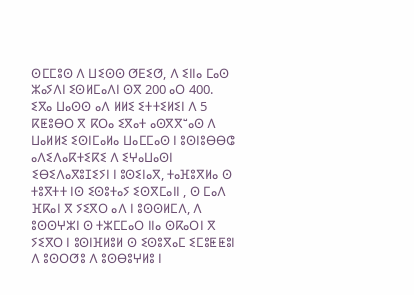ⵙⵎⵎⵓⵙ ⴷ ⵡⵉⵙⵙ ⵚⴹⵉⵚ, ⴷ ⵉⵏⵏⴰ ⵎⴰⵙ ⵣⴰⵢⴷⵏ ⵉⵙⵍⵎⴰⴷⵏ ⵙⴳ 200 ⴰⵔ 400.
ⵉⴳⴰ ⵡⴰⵙⵙ ⴰⴷ ⵍⵍⵉ ⵉⵜⵜⵉⵍⵉⵏ ⴷ 5 ⴽⵟⵓⴱⵔ ⴳ ⴽⵔⴰ ⵉⴳⴰⵜ ⴰⵙⴳⴳⵯⴰⵙ ⴷ ⵡⴰⵍⵍⵉ ⵉⵙⵏⵎⴰⵍⴰ ⵡⴰⵎⵎⴰⵙ ⵏ ⵓⵙⵏⵓⴱⴱⵛ ⴰⴷⵉⴷⴰⴽⵜⵉⴽⵉ ⴷ ⵉⵖⴰⵡⴰⵙⵏ ⵉⴱⵉⴷⴰⴳⵓⵊⵉⵢⵏ ⵏ ⵓⵙⵉⵏⴰⴳ, ⵜⴰⴼⵓⴳⵍⴰ ⵙ ⵜⵓⴳⵜⵜ ⵏⵙ ⵉⵙⵓⵜⴰⵢ ⵉⵙⴳⵎⴰⵏⵏ , ⵙ ⵎⴰⴷ ⴼⴽⴰⵏ ⴳ ⵢⵉⴳⵔ ⴰⴷ ⵏ ⵓⵙⵙⵍⵎⴷ, ⴷ ⵓⵙⵙⵖⵣⵏ ⵙ ⵜⵣⵎⵎⴰⵔ ⵏⵏⴰ ⵙⴽⴰⵔⵏ ⴳ ⵢⵉⴳⵔ ⵏ ⵓⵙⵏⴼⵍⵓⵍ ⵙ ⵉⵙⵓⴳⴰⵎ ⵉⵎⵓⵟⵟⵓⵏ ⴷ ⵓⵙⵔⵚⵓ ⴷ ⵓⵙⴱⵓⵖⵍⵓ ⵏ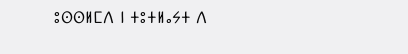ⵓⵙⵙⵍⵎⴷ ⵏ ⵜⵓⵜⵍⴰⵢⵜ ⴷ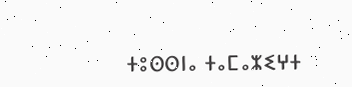ⵜⵓⵙⵙⵏⴰ ⵜⴰⵎⴰⵣⵉⵖⵜ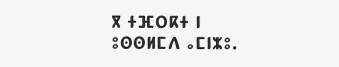ⴳ ⵜⴼⵔⴽⵜ ⵏ ⵓⵙⵙⵍⵎⴷ ⴰⵎⵏⵣⵓ.